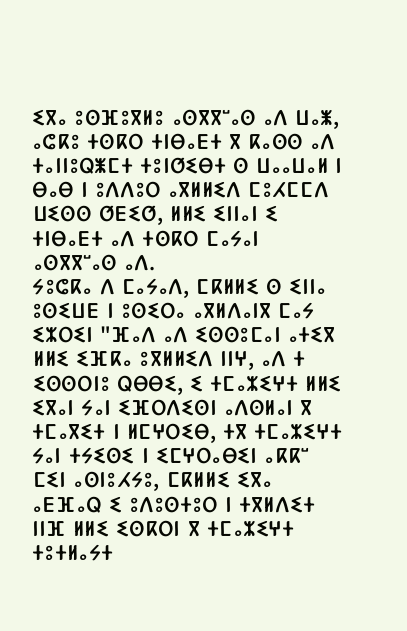ⵉⴳⴰ ⵓⵙⴼⵓⴳⵍⵓ ⴰⵙⴳⴳⵯⴰⵙ ⴰⴷ ⵡⴰⵥ, ⴰⵛⴽⵓ ⵜⵙⴽⵔ ⵜⵏⴱⴰⴹⵜ ⴳ ⴽⴰⵙⵙ ⴰⴷ ⵜⴰⵏⵏⵓⵕⵥⵎⵜ ⵜⵓⵏⵚⵉⴱⵜ ⵙ ⵡⴰⴰⵡⴰⵍ ⵏ ⴱⴰⴱ ⵏ ⵓⴷⴷⵓⵔ ⴰⴳⵍⵍⵉⴷ ⵎⵓⵃⵎⵎⴷ ⵡⵉⵙⵙ ⵚⴹⵉⵚ, ⵍⵍⵉ ⵉⵏⵏⴰⵏ ⵉ ⵜⵏⴱⴰⴹⵜ ⴰⴷ ⵜⵙⴽⵔ ⵎⴰⵢⴰⵏ ⴰⵙⴳⴳⵯⴰⵙ ⴰⴷ.
ⵢⵓⵛⴽⴰ ⴷ ⵎⴰⵢⴰⴷ, ⵎⴽⵍⵍⵉ ⵙ ⵉⵏⵏⴰ ⵓⵙⵉⵡⴹ ⵏ ⵓⵙⵉⵔⴰ ⴰⴳⵍⴷⴰⵏⴳ ⵎⴰⵢ ⵉⵣⵔⵉⵏ "ⴼⴰⴷ ⴰⴷ ⵉⵙⵙⵓⵎⴰⵏ ⴰⵜⵉⴳ ⵍⵍⵉ ⵉⴼⴽⴰ ⵓⴳⵍⵍⵉⴷ ⵏⵏⵖ, ⴰⴷ ⵜ ⵉⵙⵙⵔⵏⵓ ⵕⴱⴱⵉ, ⵉ ⵜⵎⴰⵣⵉⵖⵜ ⵍⵍⵉ ⵉⴳⴰⵏ ⵢⴰⵏ ⵉⴼⵔⴷⵉⵙⵏ ⴰⴷⵙⵍⴰⵏ ⴳ ⵜⵎⴰⴳⵉⵜ ⵏ ⵍⵎⵖⵔⵉⴱ, ⵜⴳ ⵜⵎⴰⵣⵉⵖⵜ ⵢⴰⵏ ⵜⵢⵉⵙⵉ ⵏ ⵉⵎⵖⵔⴰⴱⵉⵏ ⴰⴽⴽⵯ ⵎⵉⵏ ⴰⵙⵏⵓⵃⵢⵓ, ⵎⴽⵍⵍⵉ ⵉⴳⴰ ⴰⴹⴼⴰⵕ ⵉ ⵓⴷⵓⵙⵜⵓⵔ ⵏ ⵜⴳⵍⴷⵉⵜ ⵏⵏⴼ ⵍⵍⵉ ⵉⵙⴽⵔⵏ ⴳ ⵜⵎⴰⵣⵉⵖⵜ ⵜⵓⵜⵍⴰⵢⵜ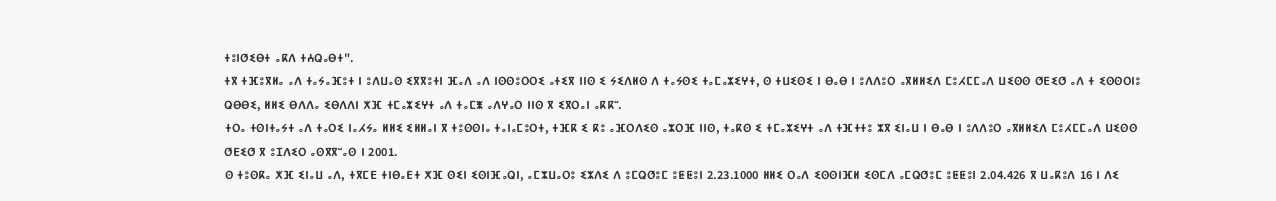ⵜⵓⵏⵚⵉⴱⵜ ⴰⴽⴷ ⵜⵄⵕⴰⴱⵜ".
ⵜⴳ ⵜⴼⵓⴳⵍⴰ ⴰⴷ ⵜⴰⵢⴰⴼⵓⵜ ⵏ ⵓⴷⵡⴰⵙ ⵉⴳⴳⵓⵜⵏ ⴼⴰⴷ ⴰⴷ ⵏⵙⵙⵓⵔⵔⵉ ⴰⵜⵉⴳ ⵏⵏⵙ ⵉ ⵢⵉⴷⵍⵙ ⴷ ⵜⴰⵢⵙⵉ ⵜⴰⵎⴰⵣⵉⵖⵜ, ⵙ ⵜⵡⵉⵙⵉ ⵏ ⴱⴰⴱ ⵏ ⵓⴷⴷⵓⵔ ⴰⴳⵍⵍⵉⴷ ⵎⵓⵃⵎⵎⴰⴷ ⵡⵉⵙⵙ ⵚⴹⵉⵚ ⴰⴷ ⵜ ⵉⵙⵙⵔⵏⵓ ⵕⴱⴱⵉ, ⵍⵍⵉ ⴱⴷⴷⴰ ⵉⴱⴷⴷⵏ ⵅⴼ ⵜⵎⴰⵣⵉⵖⵜ ⴰⴷ ⵜⴰⵎⵥ ⴰⴷⵖⴰⵔ ⵏⵏⵙ ⴳ ⵉⴳⵔⴰⵏ ⴰⴽⴽⵯ.
ⵜⵔⴰ ⵜⵙⵏⵜⴰⵢⵜ ⴰⴷ ⵜⴰⵔⵉ ⵏⴰⵃⵢⴰ ⵍⵍⵉ ⵉⵍⵍⴰⵏ ⴳ ⵜⵓⵙⵙⵏⴰ ⵜⴰⵏⴰⵎⵓⵔⵜ, ⵜⴼⴽ ⵉ ⴽⵓ ⴰⴼⵔⴷⵉⵙ ⴰⵣⵔⴼ ⵏⵏⵙ, ⵜⴰⴽⵙ ⵉ ⵜⵎⴰⵣⵉⵖⵜ ⴰⴷ ⵜⴼⵜⵜⵓ ⵣⴳ ⵉⵏⴰⵡ ⵏ ⴱⴰⴱ ⵏ ⵓⴷⴷⵓⵔ ⴰⴳⵍⵍⵉⴷ ⵎⵓⵃⵎⵎⴰⴷ ⵡⵉⵙⵙ ⵚⴹⵉⵚ ⴳ ⵓⵊⴷⵉⵔ ⴰⵙⴳⴳⵯⴰⵙ ⵏ 2001.
ⵙ ⵜⵓⵙⴽⴰ ⵅⴼ ⵉⵏⴰⵡ ⴰⴷ, ⵜⴳⵎⴹ ⵜⵏⴱⴰⴹⵜ ⵅⴼ ⵙⵉⵏ ⵉⵙⵏⴼⴰⵕⵏ, ⴰⵎⵣⵡⴰⵔⵓ ⵉⵣⴷⵉ ⴷ ⵓⵎⵕⵚⵓⵎ ⵓⵟⵟⵓⵏ 2.23.1000 ⵍⵍⵉ ⵔⴰⴷ ⵉⵙⵙⵏⴼⵍ ⵉⵙⵎⴷ ⴰⵎⵕⵚⵓⵎ ⵓⵟⵟⵓⵏ 2.04.426 ⴳ ⵡⴰⴽⵓⴷ 16 ⵏ ⴷⵉ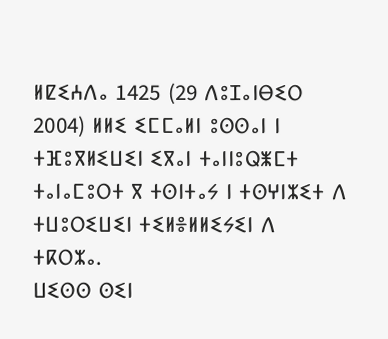ⵍⵇⵉⵄⴷⴰ 1425 (29 ⴷⵓⵊⴰⵏⴱⵉⵔ 2004) ⵍⵍⵉ ⵉⵎⵎⴰⵍⵏ ⵓⵙⵙⴰⵏ ⵏ ⵜⴼⵓⴳⵍⵉⵡⵉⵏ ⵉⴳⴰⵏ ⵜⴰⵏⵏⵓⵕⵥⵎⵜ ⵜⴰⵏⴰⵎⵓⵔⵜ ⴳ ⵜⵙⵏⵜⴰⵢ ⵏ ⵜⵙⵖⵏⵣⵉⵜ ⴷ ⵜⵡⵓⵔⵉⵡⵉⵏ ⵜⵉⵍⴻⵍⵍⵉⵢⵉⵏ ⴷ ⵜⴽⵔⵣⴰ.
ⵡⵉⵙⵙ ⵙⵉⵏ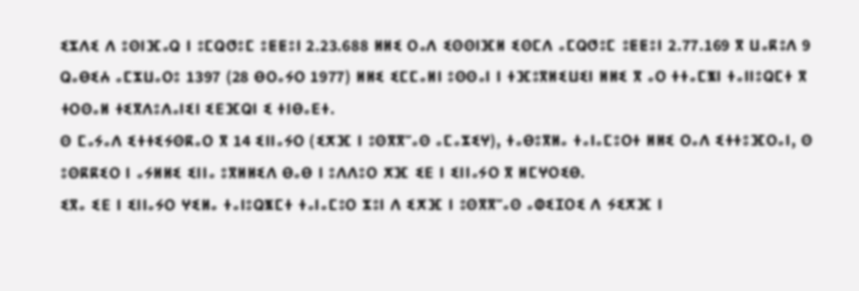ⵉⵣⴷⵉ ⴷ ⵓⵙⵏⴼⴰⵕ ⵏ ⵓⵎⵕⵚⵓⵎ ⵓⵟⵟⵓⵏ 2.23.688 ⵍⵍⵉ ⵔⴰⴷ ⵉⵙⵙⵏⴼⵍ ⵉⵙⵎⴷ ⴰⵎⵕⵚⵓⵎ ⵓⵟⵟⵓⵏ 2.77.169 ⴳ ⵡⴰⴽⵓⴷ 9 ⵕⴰⴱⵉⵄ ⴰⵎⵣⵡⴰⵔⵓ 1397 (28 ⴱⵔⴰⵢⵔ 1977) ⵍⵍⵉ ⵉⵎⵎⴰⵍⵏ ⵓⵙⵙⴰⵏ ⵏ ⵜⴼⵓⴳⵍⵉⵡⵉⵏ ⵍⵍⵉ ⴳ ⴰⵔ ⵜⵜⴰⵎⵥⵏ ⵜⴰⵏⵏⵓⵕⵎⵜ ⴳ ⵜⵔⵙⴰⵍ ⵜⵉⴳⴷⵓⴷⴰⵏⵉⵏ ⵉⴹⴼⵕⵏ ⵉ ⵜⵏⴱⴰⴹⵜ.
ⵙ ⵎⴰⵢⴰⴷ ⵉⵜⵜⵉⵢⵙⴽⴰⵔ ⴳ 14 ⵉⵏⵏⴰⵢⵔ (ⵉⵅⴼ ⵏ ⵓⵙⴳⴳⵯⴰⵙ ⴰⵎⴰⵣⵉⵖ), ⵜⴰⴱⵓⴳⵍⴰ ⵜⴰⵏⴰⵎⵓⵔⵜ ⵍⵍⵉ ⵔⴰⴷ ⵉⵜⵜⵓⴼⵔⴰⵏ, ⵙ ⵓⵙⴽⴽⵉⵔ ⵏ ⴰⵢⵍⵍⵉ ⵉⵏⵏⴰ ⵓⴳⵍⵍⵉⴷ ⴱⴰⴱ ⵏ ⵓⴷⴷⵓⵔ ⵅⴼ ⵉⴹ ⵏ ⵉⵏⵏⴰⵢⵔ ⴳ ⵍⵎⵖⵔⵉⴱ.
ⵉⴳⴰ ⵉⴹ ⵏ ⵉⵏⵏⴰⵢⵔ ⵖⵉⵍⴰ ⵜⴰⵏⵓⵕⵥⵎⵜ ⵜⴰⵏⴰⵎⵓⵔ ⵣⵓⵏ ⴷ ⵉⵅⴼ ⵏ ⵓⵙⴳⴳⵯⴰⵙ ⴰⵀⵉⵊⵔⵉ ⴷ ⵢⵉⵅⴼ ⵏ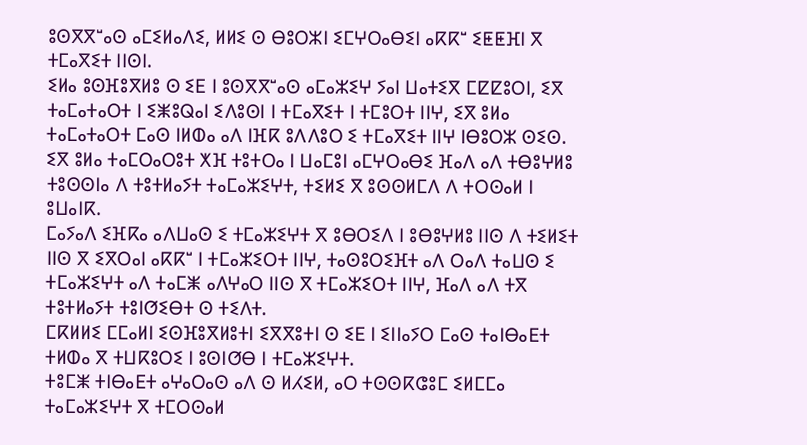ⵓⵙⴳⴳⵯⴰⵙ ⴰⵎⵉⵍⴰⴷⵉ, ⵍⵍⵉ ⵙ ⴱⵓⵔⵣⵏ ⵉⵎⵖⵔⴰⴱⵉⵏ ⴰⴽⴽⵯ ⵉⵟⵟⴼⵏ ⴳ ⵜⵎⴰⴳⵉⵜ ⵏⵏⵙⵏ.
ⵉⵍⴰ ⵓⵙⴼⵓⴳⵍⵓ ⵙ ⵉⴹ ⵏ ⵓⵙⴳⴳⵯⴰⵙ ⴰⵎⴰⵣⵉⵖ ⵢⴰⵏ ⵡⴰⵜⵉⴳ ⵎⵇⵇⵓⵔⵏ, ⵉⴳ ⵜⴰⵎⴰⵜⴰⵔⵜ ⵏ ⵉⵥⵓⵕⴰⵏ ⵉⴷⵓⵙⵏ ⵏ ⵜⵎⴰⴳⵉⵜ ⵏ ⵜⵎⵓⵔⵜ ⵏⵏⵖ, ⵉⴳ ⵓⵍⴰ ⵜⴰⵎⴰⵜⴰⵔⵜ ⵎⴰⵙ ⵏⵍⵀⴰ ⴰⴷ ⵏⴼⴽ ⵓⴷⴷⵓⵔ ⵉ ⵜⵎⴰⴳⵉⵜ ⵏⵏⵖ ⵏⴱⵓⵔⵣ ⵙⵉⵙ. ⵉⴳ ⵓⵍⴰ ⵜⴰⵎⵔⴰⵔⵓⵜ ⵅⴼ ⵜⵓⵜⵔⴰ ⵏ ⵡⴰⵎⵓⵏ ⴰⵎⵖⵔⴰⴱⵉ ⴼⴰⴷ ⴰⴷ ⵜⴱⵓⵖⵍⵓ ⵜⵓⵙⵙⵏⴰ ⴷ ⵜⵓⵜⵍⴰⵢⵜ ⵜⴰⵎⴰⵣⵉⵖⵜ, ⵜⵉⵍⵉ ⴳ ⵓⵙⵙⵍⵎⴷ ⴷ ⵜⵔⵙⴰⵍ ⵏ ⵓⵡⴰⵏⴽ.
ⵎⴰⵢⴰⴷ ⵉⴼⴽⴰ ⴰⴷⵡⴰⵙ ⵉ ⵜⵎⴰⵣⵉⵖⵜ ⴳ ⵓⴱⵔⵉⴷ ⵏ ⵓⴱⵓⵖⵍⵓ ⵏⵏⵙ ⴷ ⵜⵉⵍⵉⵜ ⵏⵏⵙ ⴳ ⵉⴳⵔⴰⵏ ⴰⴽⴽⵯ ⵏ ⵜⵎⴰⵣⵉⵔⵜ ⵏⵏⵖ, ⵜⴰⵙⵓⵔⵉⴼⵜ ⴰⴷ ⵔⴰⴷ ⵜⴰⵡⵙ ⵉ ⵜⵎⴰⵣⵉⵖⵜ ⴰⴷ ⵜⴰⵎⵥ ⴰⴷⵖⴰⵔ ⵏⵏⵙ ⴳ ⵜⵎⴰⵣⵉⵔⵜ ⵏⵏⵖ, ⴼⴰⴷ ⴰⴷ ⵜⴳ ⵜⵓⵜⵍⴰⵢⵜ ⵜⵓⵏⵚⵉⴱⵜ ⵙ ⵜⵉⴷⵜ.
ⵎⴽⵍⵍⵉ ⵎⵎⴰⵍⵏ ⵉⵙⴼⵓⴳⵍⵓⵜⵏ ⵉⴳⴳⵓⵜⵏ ⵙ ⵉⴹ ⵏ ⵉⵏⵏⴰⵢⵔ ⵎⴰⵙ ⵜⴰⵏⴱⴰⴹⵜ ⵜⵍⵀⴰ ⴳ ⵜⵡⴽⵓⵔⵉ ⵏ ⵓⵙⵏⵚⴱ ⵏ ⵜⵎⴰⵣⵉⵖⵜ.
ⵜⵓⵎⵥ ⵜⵏⴱⴰⴹⵜ ⴰⵖⴰⵔⴰⵙ ⴰⴷ ⵙ ⵍⵃⵉⵍ, ⴰⵔ ⵜⵙⵙⴽⵛⵓⵎ ⵉⵍⵎⵎⴰ ⵜⴰⵎⴰⵣⵉⵖⵜ ⴳ ⵜⵎⵔⵙⴰⵍ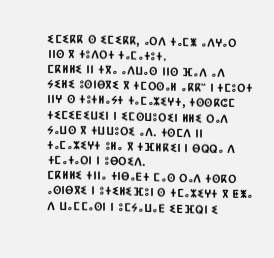ⵉⵎⵉⴽⴽ ⵙ ⵉⵎⵉⴽⴽ, ⴰⵔⴷ ⵜⴰⵎⵥ ⴰⴷⵖⴰⵔ ⵏⵏⵙ ⴳ ⵜⵓⴷⵔⵜ ⵜⴰⵎⴰⵜⵓⵜ.
ⵎⴽⵍⵍⵉ ⵏⵏ ⵜⴳⴰ ⴰⴷⵡⴰⵙ ⵏⵏⵙ ⴼⴰⴷ ⴰⴷ ⵢⵉⵍⵉ ⵓⵙⵏⴱⴳⵉ ⴳ ⵜⵎⵔⵙⴰⵍ ⴰⴽⴽⵯ ⵏ ⵜⵎⵓⵔⵜ ⵏⵏⵖ ⵙ ⵜⵓⵜⵍⴰⵢⵜ ⵜⴰⵎⴰⵣⵉⵖⵜ, ⵜⵙⵙⴽⵛⵎ ⵜⵉⵎⵉⴹⵉⵡⵉⵏ ⵏ ⵉⵎⵙⵡⵓⵔⵉⵏ ⵍⵍⵉ ⵔⴰⴷ ⵢⴰⵡⵙ ⴳ ⵜⵡⵡⵓⵔⵉ ⴰⴷ. ⵜⵙⵎⴷ ⵏⵏ ⵜⴰⵎⴰⵣⵉⵖⵜ ⵓⵍⴰ ⴳ ⵜⴼⵍⴽⵉⵏ ⵏ ⴱⵕⵕⴰ ⴷ ⵜⵎⴰⵜⴰⵔⵏ ⵏ ⵓⴱⵔⵉⴷ.
ⵎⴽⵍⵍⵉ ⵜⵏⵏⴰ ⵜⵏⴱⴰⴹⵜ ⵎⴰⵙ ⵔⴰⴷ ⵜⵙⴽⵔ ⴰⵙⵏⴱⴳⵉ ⵏ ⵓⵜⵉⵍⵉⴼⵓⵏ ⵙ ⵜⵎⴰⵣⵉⵖⵜ ⴳ ⵟⵥⴰ ⴷ ⵡⴰⵎⵎⴰⵙⵏ ⵏ ⵓⵎⵢⴰⵡⴰⴹ ⵉⴹⴼⵕⵏ ⵉ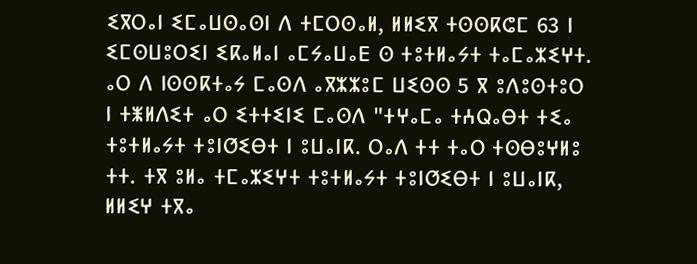ⵉⴳⵔⴰⵏ ⵉⵎⴰⵡⵙⴰⵙⵏ ⴷ ⵜⵎⵔⵙⴰⵍ, ⵍⵍⵉⴳ ⵜⵙⵙⴽⵛⵎ 63 ⵏ ⵉⵎⵙⵡⵓⵔⵉⵏ ⵉⴽⴰⵍⴰⵏ ⴰⵎⵢⴰⵡⴰⴹ ⵙ ⵜⵓⵜⵍⴰⵢⵜ ⵜⴰⵎⴰⵣⵉⵖⵜ.
ⴰⵔ ⴷ ⵏⵙⵙⴽⵜⴰⵢ ⵎⴰⵙⴷ ⴰⴳⵣⵣⵓⵎ ⵡⵉⵙⵙ 5 ⴳ ⵓⴷⵓⵙⵜⵓⵔ ⵏ ⵜⵥⵍⴷⵉⵜ ⴰⵔ ⵉⵜⵜⵉⵏⵉ ⵎⴰⵙⴷ "ⵜⵖⴰⵎⴰ ⵜⵄⵕⴰⴱⵜ ⵜⵉⴰ ⵜⵓⵜⵍⴰⵢⵜ ⵜⵓⵏⵚⵉⴱⵜ ⵏ ⵓⵡⴰⵏⴽ. ⵔⴰⴷ ⵜⵜ ⵜⴰⵔ ⵜⵙⴱⵓⵖⵍⵓ ⵜⵜ. ⵜⴳ ⵓⵍⴰ ⵜⵎⴰⵣⵉⵖⵜ ⵜⵓⵜⵍⴰⵢⵜ ⵜⵓⵏⵚⵉⴱⵜ ⵏ ⵓⵡⴰⵏⴽ, ⵍⵍⵉⵖ ⵜⴳⴰ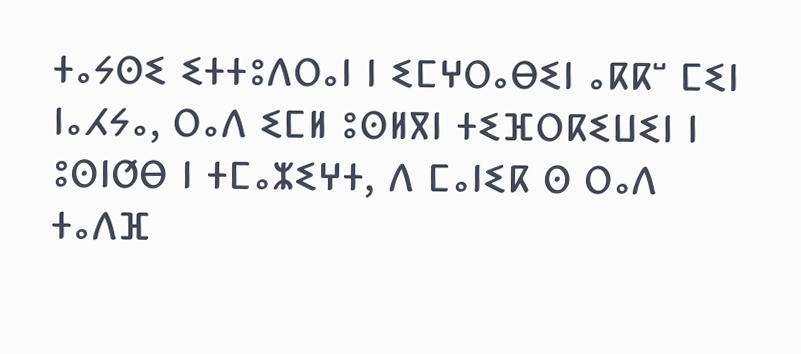ⵜⴰⵢⵙⵉ ⵉⵜⵜⵓⴷⵔⴰⵏ ⵏ ⵉⵎⵖⵔⴰⴱⵉⵏ ⴰⴽⴽⵯ ⵎⵉⵏ ⵏⴰⵃⵢⴰ, ⵔⴰⴷ ⵉⵎⵍ ⵓⵙⵍⴳⵏ ⵜⵉⴼⵔⴽⵉⵡⵉⵏ ⵏ ⵓⵙⵏⵚⴱ ⵏ ⵜⵎⴰⵣⵉⵖⵜ, ⴷ ⵎⴰⵏⵉⴽ ⵙ ⵔⴰⴷ ⵜⴰⴷⴼ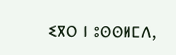ⵉⴳⵔ ⵏ ⵓⵙⵙⵍⵎⴷ,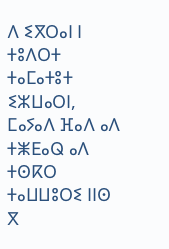ⴷ ⵉⴳⵔⴰⵏ ⵏ ⵜⵓⴷⵔⵜ ⵜⴰⵎⴰⵜⵓⵜ ⵉⵣⵡⴰⵔⵏ, ⵎⴰⵢⴰⴷ ⴼⴰⴷ ⴰⴷ ⵜⵥⴹⴰⵕ ⴰⴷ ⵜⵙⴽⵔ ⵜⴰⵡⵡⵓⵔⵉ ⵏⵏⵙ ⴳ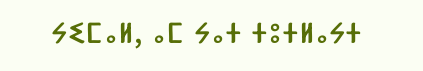ⵢⵉⵎⴰⵍ, ⴰⵎ ⵢⴰⵜ ⵜⵓⵜⵍⴰⵢⵜ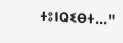ⵜⵓⵏⵕⵉⴱⵜ..."